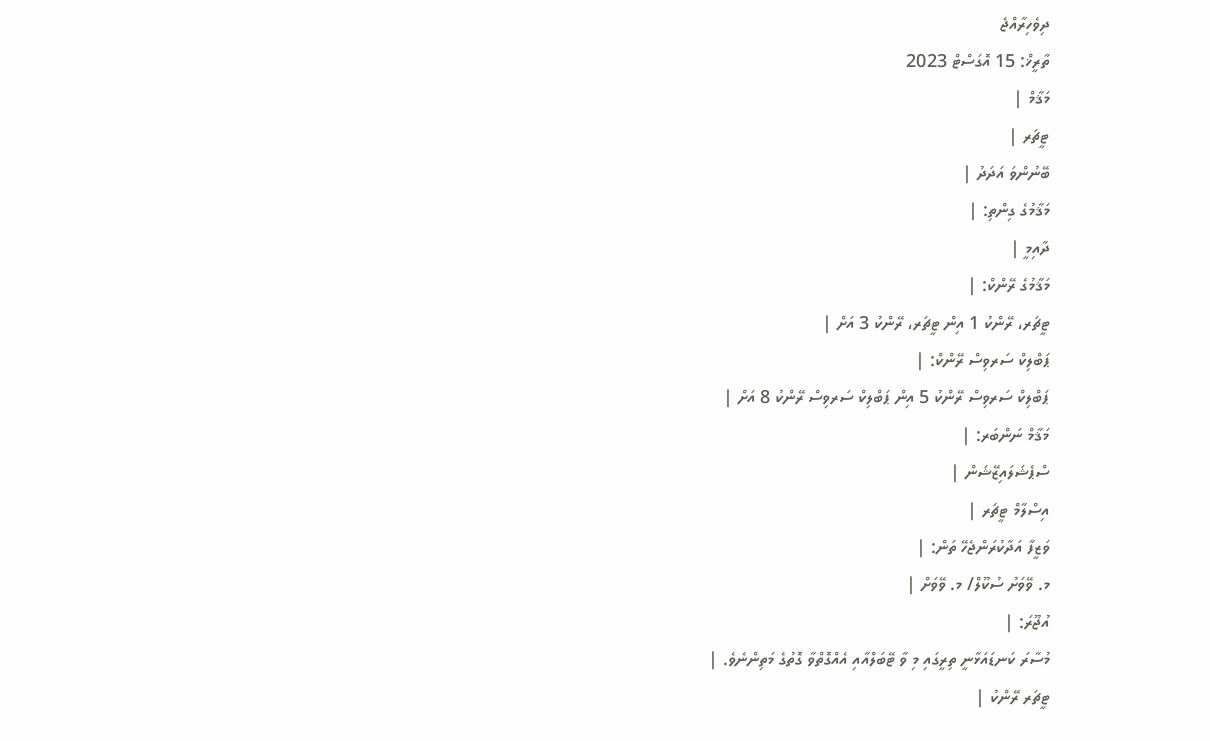ދިވެހިރާއްޖެ
ތާރީޚް: 15 އޮގަސްޓް 2023
މަޤާމް |
ޓީޗަރ |
ބޭނުންވަ އަދަދު |
މަޤާމުގެ ގިންތި: |
ދާއިމީ |
މަޤާމުގެ ރޭންކް: |
ޓީޗަރ، ރޭންކު 1 އިން ޓީޗަރ، ރޭންކު 3 އަށް |
ޕަބްލިކް ސަރވިސް ރޭންކް: |
ޕަބްލިކް ސަރވިސް ރޭންކު 5 އިން ޕަބްލިކް ސަރވިސް ރޭންކު 8 އަށް |
މަޤާމް ނަންބަރ: |
ސްޕެޝަލައިޒޭޝަން |
އިސްލާމް ޓީޗަރ |
ވަޒީފާ އަދާކުރަންޖެހޭ ތަން: |
މ. ވޭވަށު ސުކޫލް/ މ. ވޭވަށް |
އުޖޫރަ: |
މުސާރަ ކަނޑައަޅާނީ ތިރީގައި މި ވާ ޓޭބަލްއާއި އެއްގޮތްވާ ގޮތުގެ މަތިންނެވެ. |
ޓީޗަރ ރޭންކު |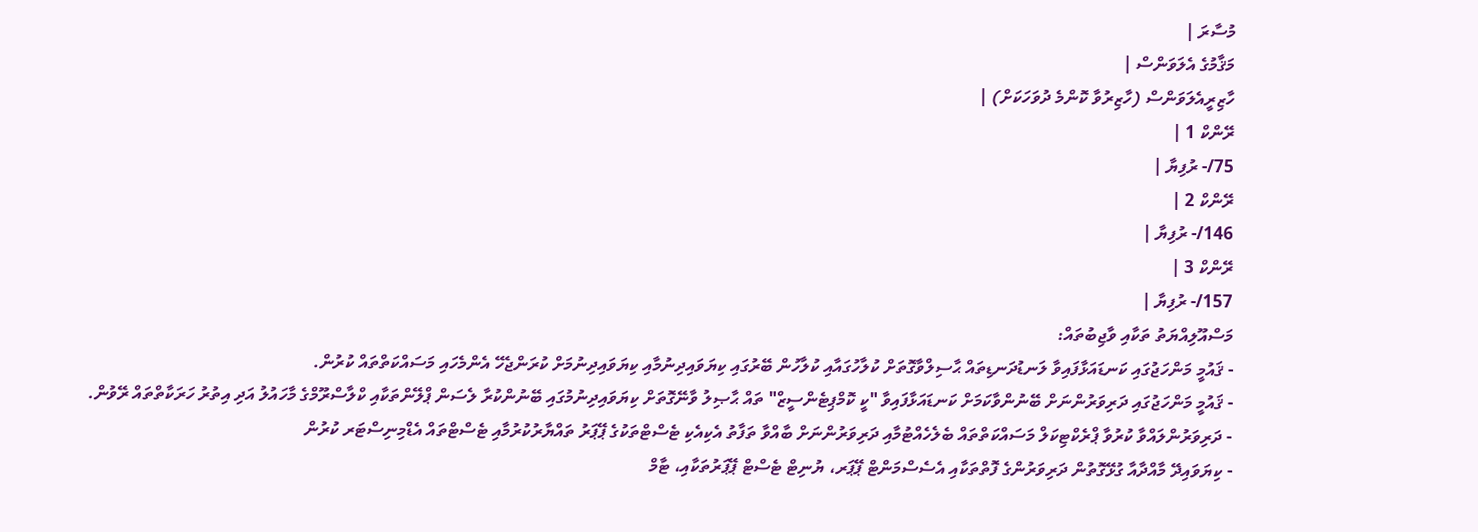މުސާރަ |
މަޤާމުގެ އެލަވަންސް |
ހާޒިރީއެލަވަންސް (ހާޒިރުވާ ކޮންމެ ދުވަހަކަށް) |
ރޭންކް 1 |
75/- ރުފިޔާ |
ރޭންކް 2 |
146/- ރުފިޔާ |
ރޭންކް 3 |
157/- ރުފިޔާ |
މަސްއޫލިއްޔަތު ތަކާއި ވާޖިބުތައް:
- ޤައުމީ މަންހަޖުގައި ކަނޑައަޅާފައިވާ ލަނޑުދަނޑިތައް ޙާސިލްވާގޮތަށް ކުލާހުގައާއި ކުލާހުން ބޭރުގައި ކިޔަވައިދިނުމާއި ކިޔަވައިދިނުމަށް ކުރަންޖެހޭ އެންމެހައި މަސައްކަތްތައް ކުރުން.
- ޤައުމީ މަންހަޖުގައި ދަރިވަރުންނަށް ބޭނުންވާކަމަށް ކަނޑައަޅާފައިވާ "ކީ ކޮމްޕިޓެންސީޒް" ތައް ޙާޞިލު ވާނޭގޮތަށް ކިޔަވައިދިނުމުގައި ބޭނުންކުރާ ލެސަން ޕްލޭންތަކާއި ކްލާސްރޫމްގެ މާހައުލު އަދި އިތުރު ހަރަކާތްތައް ރޭވުން.
- ދަރިވަރުންލައްވާ ކުރުވާ ޕްރެކްޓިކަލް މަސައްކަތްތައް ބެލެހެއްޓުމާއި ދަރިވަރުންނަށް ބާއްވާ ތަފާތު އެކިއެކި ޓެސްޓްތަކުގެ ޕޭޕަރު ތައްޔާރުކުރުމާއި ޓެސްޓްތައް އެޑްމިނިސްޓަރ ކުރުން
- ކިޔަވައިދޭ މާއްދާއާ ގުޅޭގޮތުން ދަރިވަރުންގެ ފޮތްތަކާއި އެސެސްމަންޓް ޕޭޕަރ، ޔުނިޓް ޓެސްޓް ޕޭޕަރުތަކާއި، ޓާމް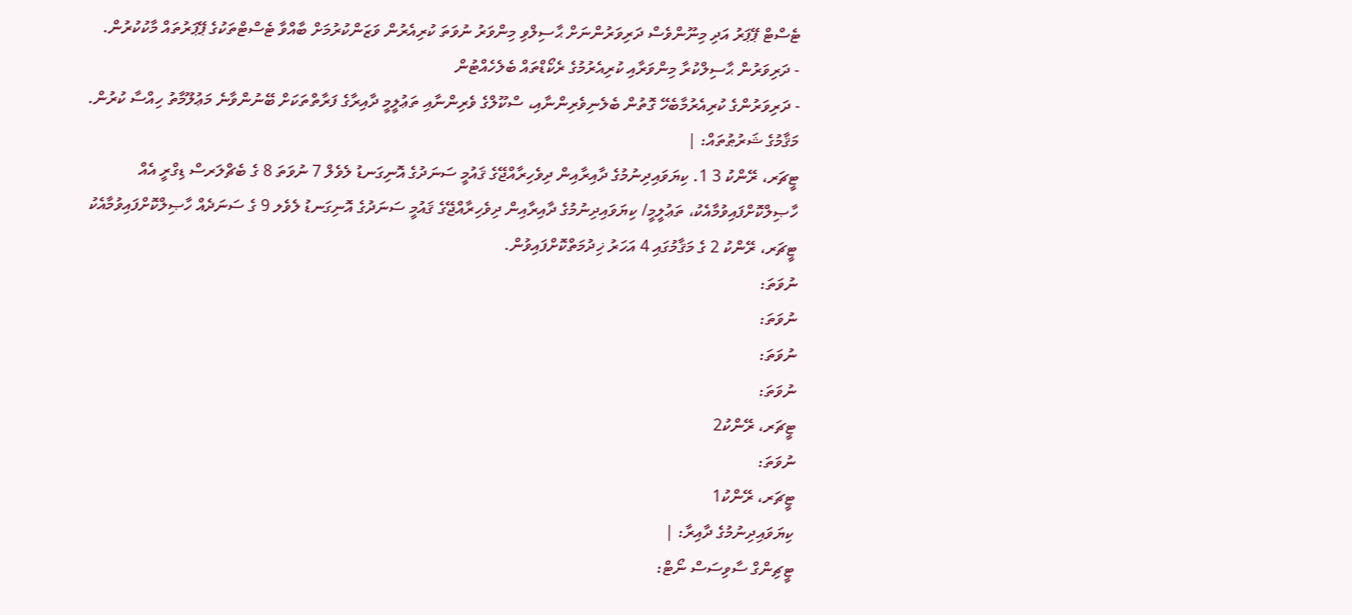ޓެސްޓް ޕޭޕަރު އަދި މިނޫންވެސް ދަރިވަރުންނަށް ޙާސިލްވި މިންވަރު ނުވަތަ ކުރިއެރުން ވަޒަންކުރުމަށް ބާއްވާ ޓެސްޓްތަކުގެ ޕޭޕަރުތައް މާކުކުރުން.
- ދަރިވަރުން ޙާސިލްކުރާ މިންވަރާއި ކުރިއެރުމުގެ ރެކޯޑްތައް ބެލެހެއްޓުން
- ދަރިވަރުންގެ ކުރިއެރުމާބެހޭ ގޮތުން ބެލެނިވެރިންނާއި، ސްކޫލްގެ ވެރިންނާއި ތަޢުލީމީ ދާއިރާގެ ފަރާތްތަކަށް ބޭނުންވާނެ މަޢުލޫމާތު ހިއްސާ ކުރުން.
މަޤާމުގެ ޝަރުޠުތައް: |
ޓީޗަރ، ރޭންކު 3 1. ކިޔަވައިދިނުމުގެ ދާއިރާއިން ދިވެހިރާއްޖޭގެ ޤައުމީ ސަނަދުގެ އޮނިގަނޑު ލެވެލް 7 ނުވަތަ 8 ގެ ބެޗްލަރސް ޑިގްރީ އެއް ހާޞިލްކޮށްފައިވުމާއެކު، ތަޢުލީމީ/ ކިޔަވައިދިނުމުގެ ދާއިރާއިން ދިވެހިރާއްޖޭގެ ޤައުމީ ސަނަދުގެ އޮނިގަނޑު ލެވެލ 9 ގެ ސަނަދެއް ހާޞިލްކޮށްފައިވުމާއެކު ޓީޗަރ، ރޭންކު 2 ގެ މަޤާމުގައި 4 އަހަރު ޚިދުމަތްކޮށްފައިވުން.
ނުވަތަ:
ނުވަތަ:
ނުވަތަ:
ނުވަތަ:
ޓީޗަރ، ރޭންކު2
ނުވަތަ:
ޓީޗަރ، ރޭންކު1
ކިޔަވައިދިނުމުގެ ދާއިރާ: |
ޓީޗިންގް ސާވިސަސް ނޯޓް: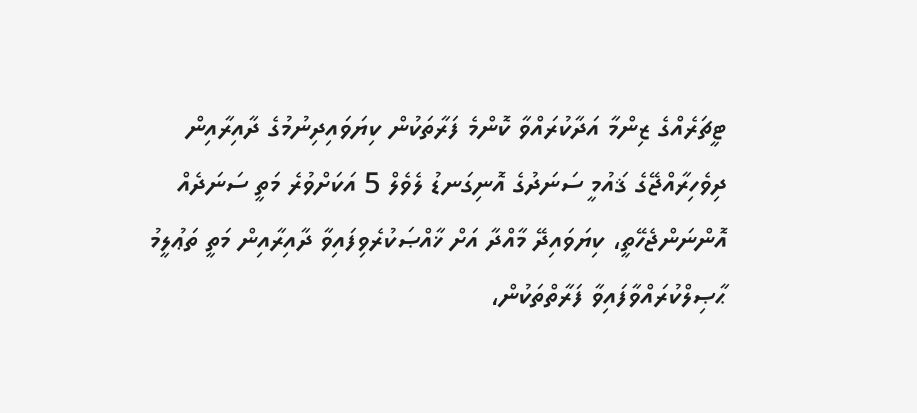ޓީޗަރެއްގެ ޒިންމާ އަދާކުރައްވާ ކޮންމެ ފަރާތަކުން ކިޔަވައިދިނުމުގެ ދާއިރާއިން ދިވެހިރާއްޖޭގެ ޤައުމީ ސަނަދުގެ އޮނިގަނޑު ލެވެލް 5 އަކަށްވުރެ މަތީ ސަނަދެއް އޮންނަންޖެހޭތީ، ކިޔަވައިދޭ މާއްދާ އަށް ޚާއްޞަކުރެވިފައިވާ ދާއިރާއިން މަތީ ތަޢުލީމު ޙާޞިލްކުރައްވާފައިވާ ފަރާތްތަކުން،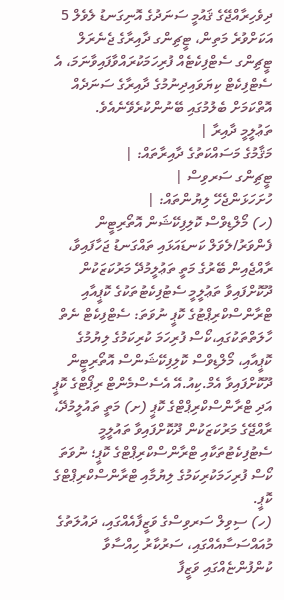ދިވެހިރާއްޖޭގެ ޤައުމީ ސަނަދުގެ އޮނިގަނޑު ލެވެލް 5 އަކަށްވުރެ މަތިން، ޓީޗިންގ ދާއިރާގެ ޖެނެރަލް ޓީޗިންގ ސެޓްފިކެޓެއް ފުރިހަމަކުރައްވާފައިވާނަމަ، އެ ސެޓްފިކެޓް ކިޔަވައިދިނުމުގެ ދާއިރާގެ ސަނަދެއް އޮތްކަމަށް ބެލުމުގައި ބޭނުންކުރެވޭނެއެވެ.
ތަޢުލީމީ ދާއިރާ |
މަޤާމުގެ މަސައްކަތުގެ ދާއިރާތައް: |
ޓީޗިންގ ސަރވިސް |
ހުށަހަޅަންޖެހޭ ލިޔުންތައް: |
(ހ) މޯލްޑިވްސް ކޮލިފިކޭޝަން އޮތޯރިޓީން ފެންވަރު/ލެވަލް ކަނޑައަޅައި ތައްގަނޑު ޖަހާފައިވާ، ރާއްޖެއިން ބޭރުގެ މަތީ ތަޢުލީމުދޭ މަރުކަޒަކުން ދޫކޮށްފައިވާ ތަޢުލީމީ ސެޓުފިކެޓުތަކުގެ ކޮޕީއާއި ޓްރާންސްކްރިޕްޓުގެ ކޮޕީ ނުވަތަ: ސެޓްފިކެޓް ނެތް ހާލަތްތަކުގައި،ކޯސް ފުރިހަމަ ކުރިކަމުގެ ލިޔުމުގެ ކޮޕީއާއި، މޯލްޑިވްސް ކޮލިފިކޭޝަންސް އޮތޯރިޓީން ދޫކޮށްފައިވާ އެމް.ކިއު.އޭ އެސެސްމެންޓް ރިޕޯޓްގެ ކޮޕީ އަދި ޓްރާންސްކްރިޕްޓްގެ ކޮޕީ (ށ) މަތީ ތައުލީމުދޭ، ރާއްޖޭގެ މަރުކަޒަކުން ދޫކޮށްފައިވާ ތައުލީމީ ސެޓުފިކެޓުތަކާއި ޓްރާންސްކްރިޕްޓްގެ ކޮޕީ؛ ނުވަތަ ކޯސް ފުރިހަމަކުރިކަމުގެ ލިޔުމާއި ޓްރާންސްކްރިޕްޓްގެ ކޮޕީ.
(ހ) ސިވިލް ސަރވިސްގެ ވަޒީފާއެއްގައި، ދައުލަތުގެ މުއައްސަސާއެއްގައި، ސަރުކާރު ހިއްސާވާ ކުންފުންޏެއްގައި ވަޒީފާ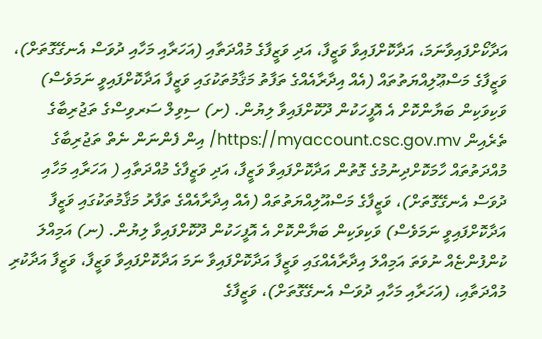އަދާކޯށްފައިވާނަމަ، އަދާކޮށްފައިވާ ވަޒީފާ، އަދި ވަޒީފާގެ މުއްދަތާއި (އަހަރާއި މަހާއި ދުވަސް އެނގޭގޮތަށް)، ވަޒީފާގެ މަސްޢޫލިއްޔަތުތައް (އެއް އިދާރާއެއްގެ ތަފާތު މަޤާމުތަކުގައި ވަޒީފާ އަދާކޮށްފައިވީ ނަމަވެސް) ވަކިވަކިން ބަޔާންކޮށް އެ އޮފީހަކުން ދޫކޮށްފައިވާ ލިޔުން. (ށ) ސިވިލް ސަރވިސްގެ ތަޖުރިބާގެ ތެރެއިން https://myaccount.csc.gov.mv/ އިން ފެންނަން ނެތް ތަޖުރިބާގެ މުއްދަތުތައް ހާމަކޮށްދިނުމުގެ ގޮތުން އަދާކޮށްފައިވާ ވަޒީފާ، އަދި ވަޒީފާގެ މުއްދަތާއި ( އަހަރާއި މަހާއި ދުވަސް އެނގޭގޮތަށް)، ވަޒީފާގެ މަސްއޫލިއްޔަތުތައް (އެއް އިދާރާއެއްގެ ތަފާރު މަޤާމުތަކުގައި ވަޒީފާ އަދާކޮށްފައިވީ ނަމަވެސް) ވަކިވަކިން ބަޔާންކޮށް އެ އޮފީހަކުން ދޫކޮށްފައިވާ ލިޔުން. (ނ) އަމިއްލަ ކުންފުންޏެއް ނުވަތަ އަމިއްލަ އިދާރާއެއްގައި ވަޒީފާ އަދާކޮށްފައިވާ ނަމަ އަދާކޮށްފައިވާ ވަޒީފާ، ވަޒީފާ އަދާކުރި މުއްދަތާއި، (އަހަރާއި މަހާއި ދުވަސް އެނގޭގޮތަށް)، ވަޒީފާގެ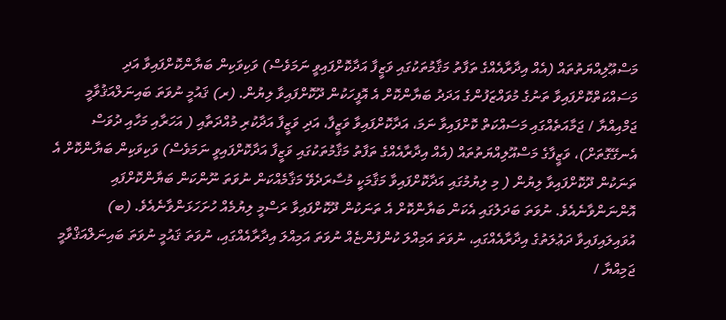މަސްޢޫލިއްޔަތުތައް (އެއް އިދާރާއެއްގެ ތަފާތު މަޤާމުތަކުގައި ވަޒީފާ އަދާކޮށްފައިވީ ނަމަވެސް) ވަކިވަކިން ބަޔާންކޮށްފައިވާ އަދި މަސައްކަތްކޮށްފައިވާ ތަނުގެ މުވައްޒަފުންގެ އަދަދު ބަޔާންކޮށް އެ އޮފީހަކުން ދޫކޮށްފައިވާ ލިޔުން. (ރ) ޤައުމީ ނުވަތަ ބައިނަލްއަޤުވާމީ ޖަމްއިއްޔާ / ޖަމާއަތެއްގައި މަސައްކަތް ކޮށްފައިވާ ނަމަ، އަދާކޮށްފައިވާ ވަޒީފާ، އަދި ވަޒީފާ އަދާކުރި މުއްދަތާއި ( އަހަރާއި މަހާއި ދުވަސް އެނގޭގޮތަށް)، ވަޒީފާގެ މަސްއޫލިއްޔަތުތައް (އެއް އިދާރާއެއްގެ ތަފާތު މަޤާމުތަކުގައި ވަޒީފާ އަދާކޮށްފައިވީ ނަމަވެސް) ވަކިވަކިން ބަޔާންކޮށް އެ ތަނަކުން ދޫކޮށްފައިވާ ލިޔުން ( މި ލިޔުމުގައި އަދާކޮށްފައިވާ މަޤާމަކީ މުސާރަދެވޭ މަޤާމެއްކަން ނުވަތަ ނޫންކަން ބަޔާންކޮށްފައި އޮންނަންވާނެއެވެ. ނުވަތަ ބަދަލުގައި އެކަން ބަޔާންކޮށް އެ ތަނަކުން ދޫކޮށްފައިވާ ރަސްމީ ލިޔުމެއް ހުށަހަޅަންވާނެއެވެ. (ބ) އުވައިލައިފައިވާ ދަޢުލަތުގެ އިދާރާއެއްގައި، ނުވަތަ އަމިއްލަ ކުންފުންޏެއް ނުވަތަ އަމިއްލަ އިދާރާއެއްގައި، ނުވަތަ ޤައުމީ ނުވަތަ ބައިނަލްއަޤްވާމީ ޖަމިއްޔާ /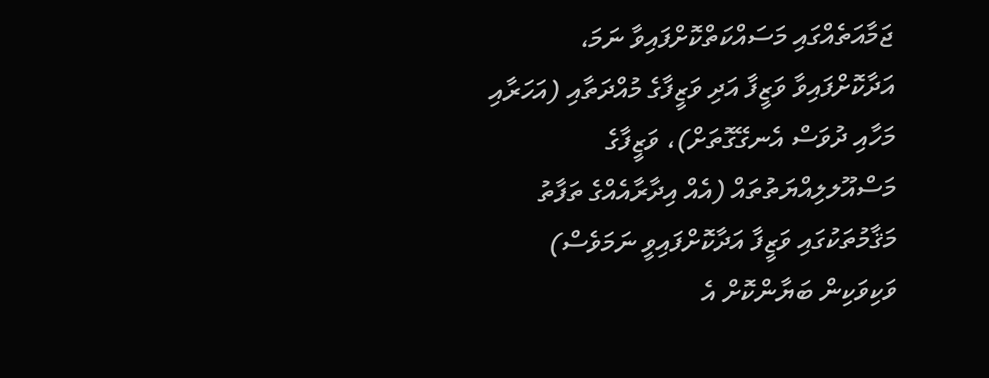ޖަމާއަތެއްގައި މަސައްކަތްކޮށްފައިވާ ނަމަ، އަދާކޮށްފައިވާ ވަޒީފާ އަދި ވަޒީފާގެ މުއްދަތާއި (އަހަރާއި މަހާއި ދުވަސް އެނގޭގޮތަށް)، ވަޒީފާގެ މަސްއޫލލިއްޔަތުތައް (އެއް އިދާރާއެއްގެ ތަފާތު މަޤާމުތަކުގައި ވަޒީފާ އަދާކޮށްފައިވީ ނަމަވެސް) ވަކިވަކިން ބަޔާންކޮށް އެ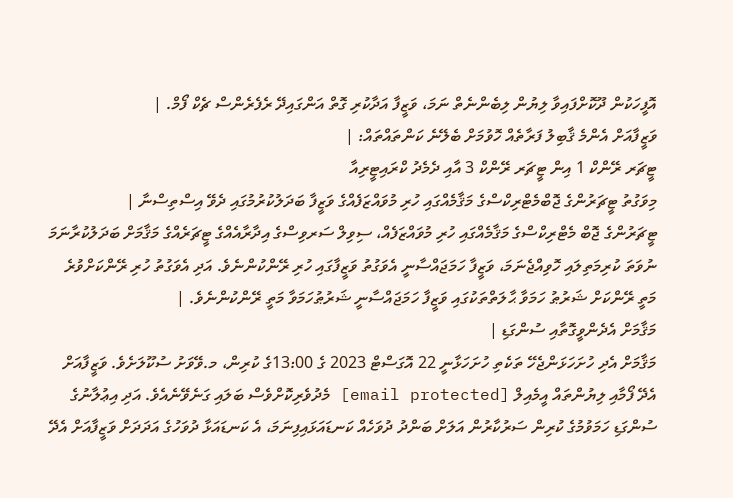އޮފީހަކުން ދޫކޮށްފައިވާ ލިޔުން ލިބެންނެތް ނަމަ، ވަޒީފާ އަދާކުރި ގޮތް އަންގައިދޭ ރެފެރެންސް ޗެކް ފޯމް. |
ވަޒީފާއަށް އެންމެ ޤާބިލު ފަރާތެއް ހޮވުމަށް ބެލޭނެ ކަންތައްތައް: |
ޓީޗަރ ރޭންކް 1 އިން ޓީޗަރ ރޭންކް 3 އާއި ދެމެދު ކްރައިޓީރިއާ
މިވަގުތު ޓީޗަރުންގެ ޖޮބްމެޓްރިކްސްގެ މަޤާމެއްގައި ހުރި މުވައްޒަފެއްގެ ވަޒީފާ ބަދަލުކުރުމުގައި ދެވޭ އިސްތިސްނާ |
ޓީޗަރުންގެ ޖޮބް މެޓްރިކްސްގެ މަޤާމެއްގައި ހުރި މުވައްޒަފެއް، ސިވިލް ސަރވިސްގެ އިދާރާއެއްގެ ޓީޗަރެއްގެ މަޤާމަށް ބަދަލުކުރާނަމަ ނުވަތަ ކުރިމަތިލައި ހޮވިއްޖެނަމަ، ވަޒީފާ ހަމަޖައްސާނީ އެވަގުތު ވަޒީފާގައި ހުރި ރޭންކުންނެވެ. އަދި އެވަގުތު ހުރި ރޭންކަށްވުރެ މަތީ ރޭންކަށް ޝަރުޠު ހަމަވާ ޙާލަތްތަކުގައި ވަޒީފާ ހަމަޖައްސާނީ ޝަރުޠުހަމަވާ މަތީ ރޭންކުންނެވެ. |
މަޤާމަށް އެދެންވީގޮތާއި ސުންގަޑި |
މަޤާމަށް އެދި ހުށަހަޅަންޖެހޭ ތަކެތި ހުށަހަޅާނީ 22 އޮގަސްޓް 2023 ގެ 13:00ގެ ކުރިން، މ.ވޭވަށު ސުކޫލަށެވެ. ވަޒީފާއަށް އެދޭ ފޯމާއި ލިޔުންތައް އީމެއިލް [email protected] މެދުވެރިކޮށްވެސް ބަލައި ގަނެވޭނެއެވެ. އަދި އިޢުލާނުގެ ސުންގަޑި ހަމަވުމުގެ ކުރިން ސަރުކާރުން އަލަށް ބަންދު ދުވަހެއް ކަނޑައަޅައިފިނަމަ، އެ ކަނޑައަޅާ ދުވަހުގެ އަދަދަށް ވަޒީފާއަށް އެދޭ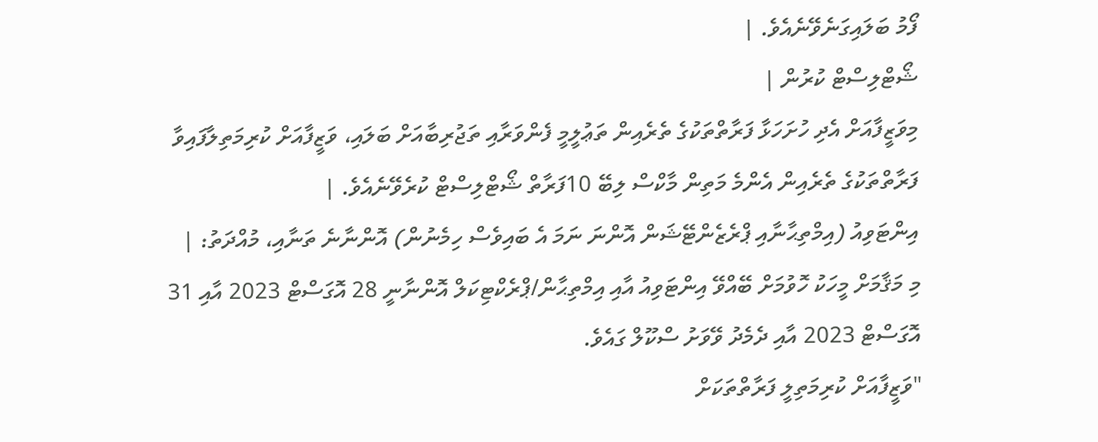ފޯމު ބަލައިގަނެވޭނެއެވެ. |
ޝޯޓްލިސްޓް ކުރުން |
މިވަޒީފާއަށް އެދި ހުށަހަޅާ ފަރާތްތަކުގެ ތެރެއިން ތަޢުލީމީ ފެންވަރާއި ތަޖުރިބާއަށް ބަލައި، ވަޒީފާއަށް ކުރިމަތިލާފައިވާ ފަރާތްތަކުގެ ތެރެއިން އެންމެ މަތިން މާކްސް ލިބޭ 10ފަރާތް ޝޯޓްލިސްޓް ކުރެވޭނެއެވެ. |
އިންޓަވިއު (އިމްތިޙާނާއި ޕްރެޒެންޓޭޝަން އޮންނަ ނަމަ އެ ބައިވެސް ހިމެނުން) އޮންނާނެ ތަނާއި، މުއްދަތު: |
މި މަޤާމަށް މީހަކު ހޮވުމަށް ބޭއްވޭ އިންޓަވިއު އާއި އިމްތިޙާން/ޕްރެކްޓިކަލް އޮންނާނީ 28 އޮގަސްޓް 2023 އާއި 31 އޮގަސްޓް 2023 އާއި ދެމެދު ވޭވަށު ސްކޫލް ގައެވެ.
"ވަޒީފާއަށް ކުރިމަތިލީ ފަރާތްތަކަށް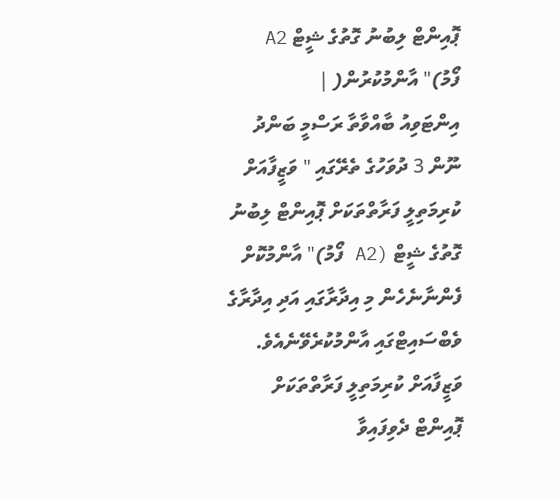ޕޮއިންޓް ލިބުނު ގޮތުގެ ޝީޓް A2 ފޯމު)" އާންމުކުރުން( |
އިންޓަވިއު ބާއްވާތާ ރަސްމީ ބަންދު ނޫން 3 ދުވަހުގެ ތެރޭގައި " ވަޒީފާއަށް ކުރިމަތިލީ ފަރާތްތަކަށް ޕޮއިންޓް ލިބުނު ގޮތުގެ ޝީޓް (A2 ފޯމު)" އާންމުކޮށް ފެންނާނެހެން މި އިދާރާގައި އަދި އިދާރާގެ ވެބްސައިޓްގައި އާންމުކުރެވޭނެއެވެ. ވަޒީފާއަށް ކުރިމަތިލީ ފަރާތްތަކަށް ޕޮއިންޓް ދެވިފައިވާ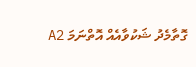ގޮތާމެދު ޝަކުވާއެއް އޮތްނަމަ A2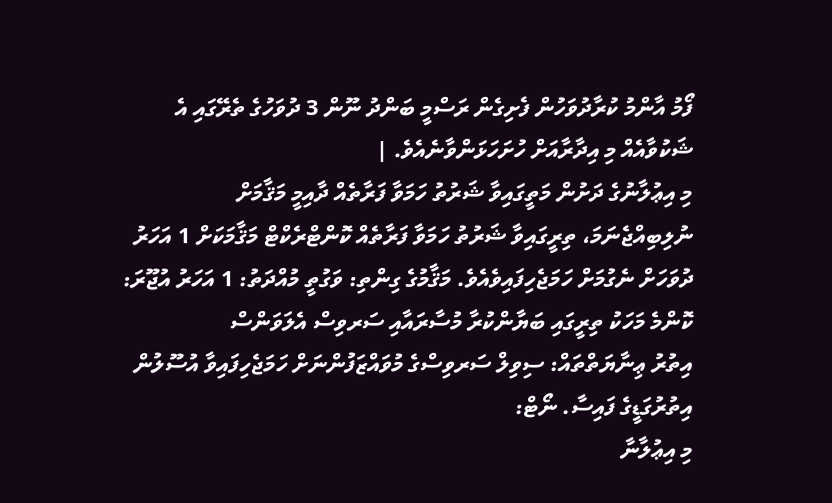ފޯމު އާންމު ކުރާދުވަހުން ފެށިގެން ރަސްމީ ބަންދު ނޫން 3 ދުވަހުގެ ތެރޭގައި އެ ޝަކުވާއެއް މި އިދާރާއަށް ހުށަހަޅަންވާނެއެވެ. |
މި އިޢުލާނުގެ ދަށުން މަތީގައިވާ ޝަރުތު ހަމަވާ ފަރާތެއް ދާއިމީ މަޤާމަށް ނުލިބިއްޖެނަމަ، ތިރީގައިވާ ޝަރުތު ހަމަވާ ފަރާތެއް ކޮންޓްރެކްޓް މަޤާމަކަށް 1 އަހަރު ދުވަހަށް ނެގުމަށް ހަމަޖެހިފައިވެއެވެ. މަޤާމުގެ ގިންތި: ވަގުތީ މުއްދަތު: 1 އަހަރު އުޖޫރަ: ކޮންމެ މަހަކު ތިރީގައި ބަޔާންކުރާ މުސާރައާއި ސަރވިސް އެލަވަންސް
އިތުރު ޢިނާޔަތްތައް: ސިވިލް ސަރވިސްގެ މުވައްޒަފުންނަށް ހަމަޖެހިފައިވާ އުސޫލުން އިތުރުގަޑީގެ ފައިސާ. ނޯޓް:
މި އިޢުލާނާ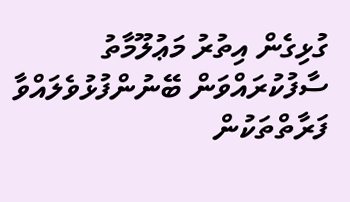ގުޅިގެން އިތުރު މަޢުލޫމާތު ސާފުކުރައްވަން ބޭނުންފުޅުވެލައްވާ ފަރާތްތަކުން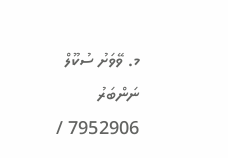މ. ވޭވަށު ސުކޫލް ނަންބަރު 7952906 /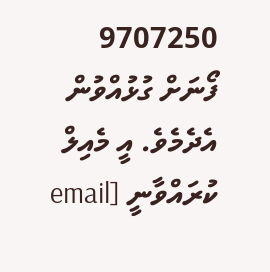9707250 ފޯނަށް ގުޅުއްވުން އެދެމެވެ. އީ މެއިލް ކުރައްވާނީ [email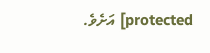protected] އަށެވެ.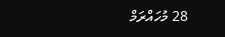28 މުހައްރަމް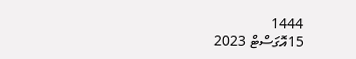1444
15އޮގަސްޓް 2023